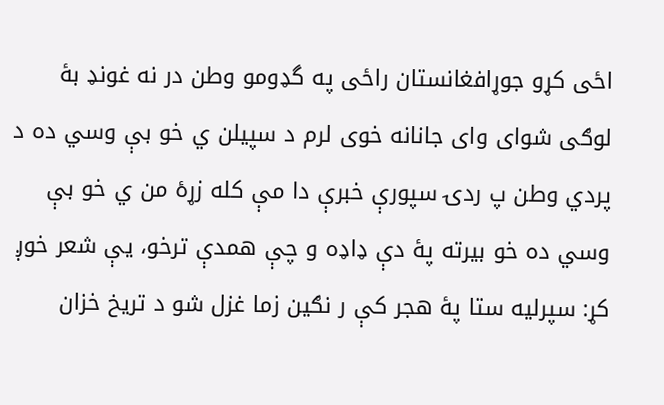اځی کړو جوړافغانستان راځی په گډومو وطن در نه غونډ بهٔ لوګی شوای وای جانانه خوی لرم د سپیلن ي خو بې وسي ده د پردي وطن پ ردۍ سپورې خبرې دا مې کله زړهٔ من ي خو بې وسي ده خو بیرته پهٔ دې ډاډه و چې همدې ترخو، یې شعر خوږ کړ: سپرلیه ستا پهٔ هجر کې ر نګین زما غزل شو د تریخ خزان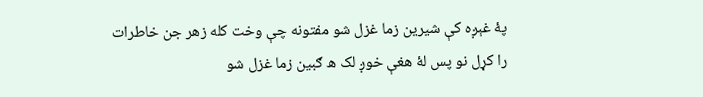پهٔ غېږه کې شیرین زما غزل شو مفتونه چې وخت کله زهر جن خاطرات را کړل نو پس لهٔ هغې خوږ لک ه ګبین زما غزل شو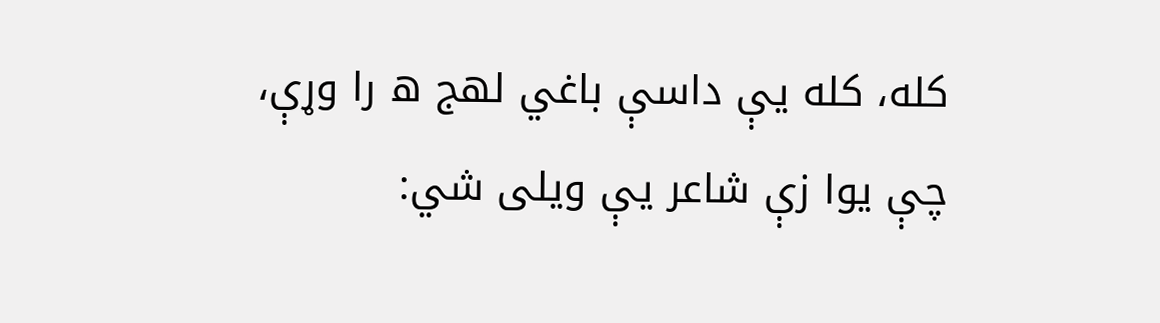کله، کله یې داسې باغي لهج ه را وړې، چې یوا زې شاعر یې ویلی شي: